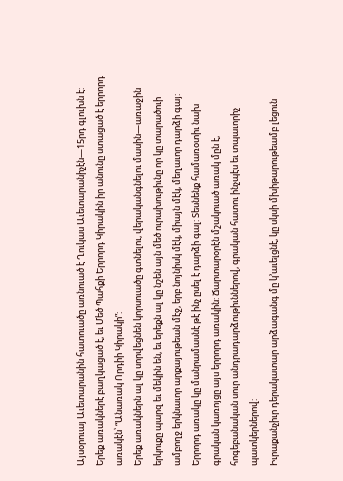Այսօրուայ Աւետարանին հատուածը առնուած է Ղուկաս Աւետարանիչէն—15րդ գլուխն է: Երեք առակներէ բաղկացած է, եւ Մեծ Պահքի Երրորդ Կիրակին իր անունը ստացած է երրորդ առակէն՝ “Անառակ Որդիի Կիրակի”:
Երեք առակներն ալ կը սորվեցնեն կորսուածը գտնելու, վերականգնելու մասին—առաջին երկուքը պարզ եւ մեկին են, եւ երեքն ալ կը նշեն այն մեծ ուրախութիւնը որ կը տարածուի ամբողջ երկնաւոր արքայութեան մէջ, երբ նոյնիսկ մէկ, միայն մէկ, մեղաւոր դարձի գայ:
Երրորդ առակը կը մանրամասնէ թէ ինչ ըսել է դարձի գալ: Տեսնենք համառօտիւ նախ գրական կառոյցը այս երրորդ առակին: Ճարտարօրէն մշակուած առակ մըն է, հոգեբանական սուր անդրադարձութիւններով, գրական հատու ինչպէս եւ տպաւորիչ պատկերներով:
Իւրաքանչիւր դերակատար արձագանգ մը կ’աւելցնէ, կը սկսի մխիթարութեամբ լեցուն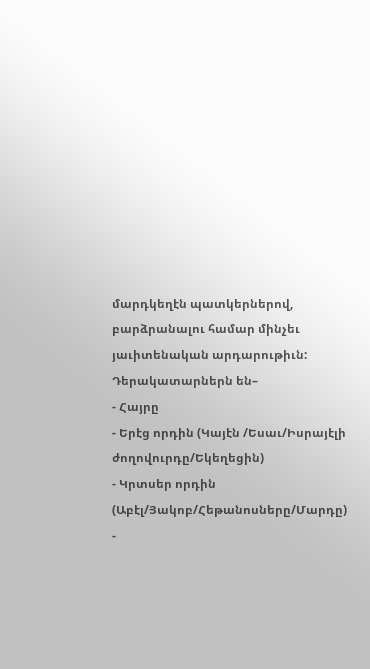մարդկեղէն պատկերներով, բարձրանալու համար մինչեւ յաւիտենական արդարութիւն: Դերակատարներն են–
- Հայրը
- Երէց որդին (Կայէն /Եսաւ/Իսրայէլի ժողովուրդը/Եկեղեցին)
- Կրտսեր որդին (Աբէլ/Յակոբ/Հեթանոսները/Մարդը)
-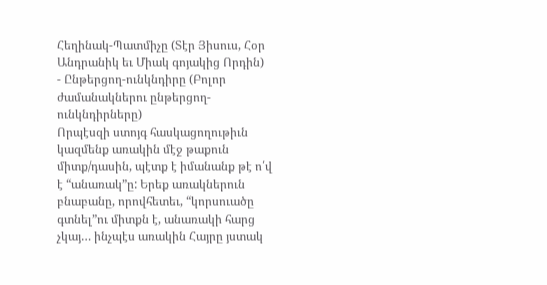Հեղինակ-Պատմիչը (Տէր Յիսուս, Հօր Անդրանիկ եւ Միակ գոյակից Որդին)
- Ընթերցող-ունկնդիրը (Բոլոր ժամանակներու ընթերցող-ունկնդիրները)
Որպէսզի ստոյգ հասկացողութիւն կազմենք առակին մէջ թաքուն միտք/դասին, պէտք է իմանանք թէ ո՛վ է “անառակ”ը: Երեք առակներուն բնաբանը, որովհետեւ, “կորսուածը գտնել”ու միտքն է, անառակի հարց չկայ… ինչպէս առակին Հայրը յստակ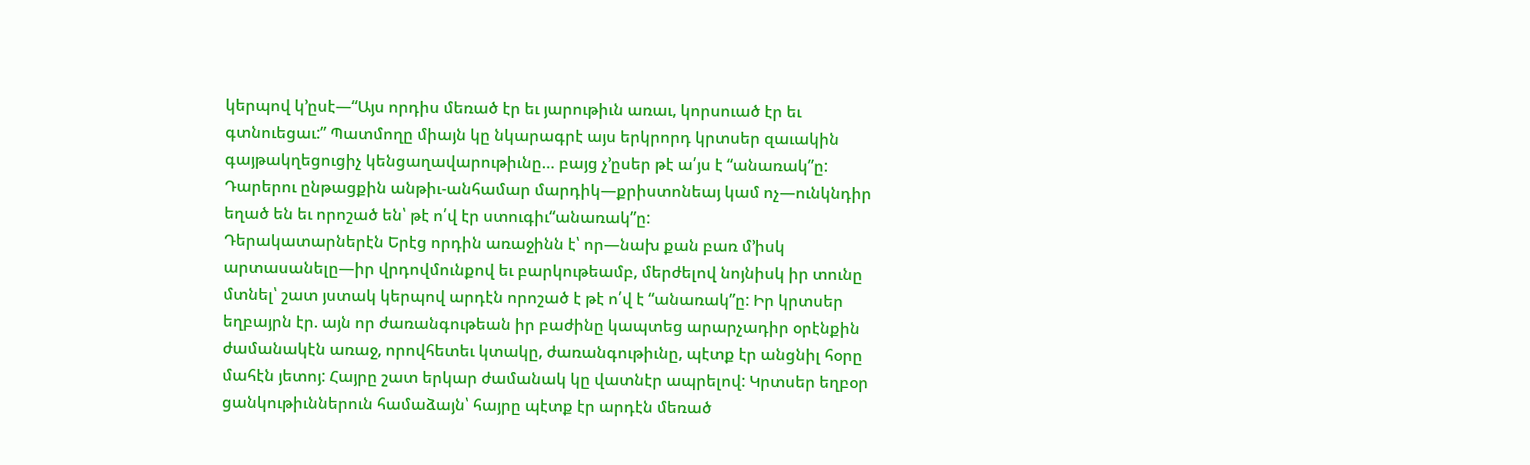կերպով կ’ըսէ—“Այս որդիս մեռած էր եւ յարութիւն առաւ, կորսուած էր եւ գտնուեցաւ:” Պատմողը միայն կը նկարագրէ այս երկրորդ կրտսեր զաւակին գայթակղեցուցիչ կենցաղավարութիւնը… բայց չ’ըսեր թէ ա՛յս է “անառակ”ը:
Դարերու ընթացքին անթիւ-անհամար մարդիկ—քրիստոնեայ կամ ոչ—ունկնդիր եղած են եւ որոշած են՝ թէ ո՛վ էր ստուգիւ“անառակ”ը:
Դերակատարներէն Երէց որդին առաջինն է՝ որ—նախ քան բառ մ’իսկ արտասանելը—իր վրդովմունքով եւ բարկութեամբ, մերժելով նոյնիսկ իր տունը մտնել՝ շատ յստակ կերպով արդէն որոշած է թէ ո՛վ է “անառակ”ը: Իր կրտսեր եղբայրն էր. այն որ ժառանգութեան իր բաժինը կապտեց արարչադիր օրէնքին ժամանակէն առաջ, որովհետեւ կտակը, ժառանգութիւնը, պէտք էր անցնիլ հօրը մահէն յետոյ: Հայրը շատ երկար ժամանակ կը վատնէր ապրելով: Կրտսեր եղբօր ցանկութիւններուն համաձայն՝ հայրը պէտք էր արդէն մեռած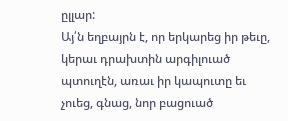ըլլար:
Այ՛ն եղբայրն է, որ երկարեց իր թեւը, կերաւ դրախտին արգիլուած պտուղէն, առաւ իր կապուտը եւ չուեց, գնաց, նոր բացուած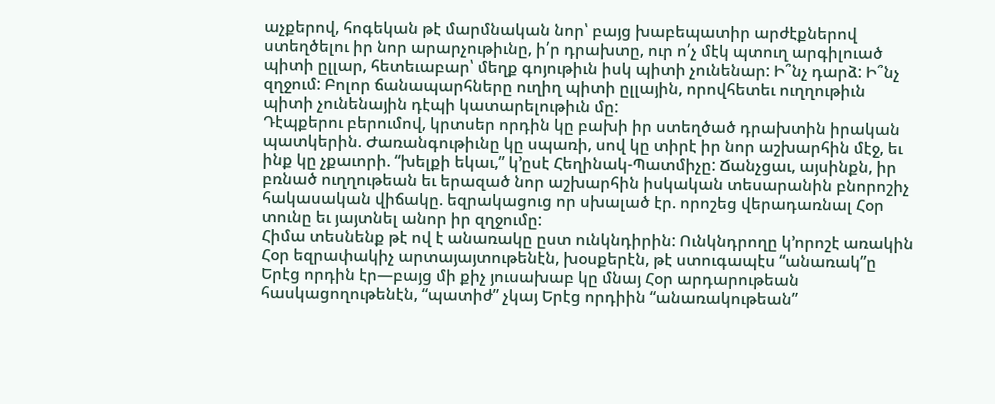աչքերով, հոգեկան թէ մարմնական նոր՝ բայց խաբեպատիր արժէքներով ստեղծելու իր նոր արարչութիւնը, ի՛ր դրախտը, ուր ո՛չ մէկ պտուղ արգիլուած պիտի ըլլար, հետեւաբար՝ մեղք գոյութիւն իսկ պիտի չունենար: Ի՞նչ դարձ: Ի՞նչ զղջում: Բոլոր ճանապարհները ուղիղ պիտի ըլլային, որովհետեւ ուղղութիւն պիտի չունենային դէպի կատարելութիւն մը:
Դէպքերու բերումով, կրտսեր որդին կը բախի իր ստեղծած դրախտին իրական պատկերին. Ժառանգութիւնը կը սպառի, սով կը տիրէ իր նոր աշխարհին մէջ, եւ ինք կը չքաւորի. “խելքի եկաւ,” կ’ըսէ Հեղինակ-Պատմիչը: Ճանչցաւ, այսինքն, իր բռնած ուղղութեան եւ երազած նոր աշխարհին իսկական տեսարանին բնորոշիչ հակասական վիճակը. եզրակացուց որ սխալած էր. որոշեց վերադառնալ Հօր տունը եւ յայտնել անոր իր զղջումը:
Հիմա տեսնենք թէ ով է անառակը ըստ ունկնդիրին: Ունկնդրողը կ’որոշէ առակին Հօր եզրափակիչ արտայայտութենէն, խօսքերէն, թէ ստուգապէս “անառակ”ը Երէց որդին էր—բայց մի քիչ յուսախաբ կը մնայ Հօր արդարութեան հասկացողութենէն, “պատիժ” չկայ Երէց որդիին “անառակութեան”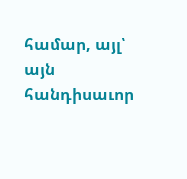համար, այլ՝ այն հանդիսաւոր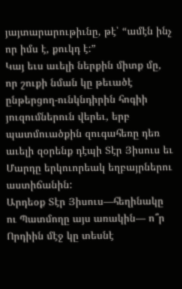յայտարարութիւնը, թէ՝ “ամէն ինչ որ իմս է, քուկդ է:”
Կայ եւս աւելի ներքին միտք մը, որ շուքի նման կը թեւածէ ընթերցող-ունկնդիրին հոգիի յուզումներուն վերեւ, երբ պատմուածքին զուգահեռը դեռ աւելի զօրենք դէպի Տէր Յիսուս եւ Մարդը երկուորեակ եղբայրներու աստիճանին:
Արդեօք Տէր Յիսուս—հեղինակը ու Պատմողը այս առակին— ո՞ր Որդիին մէջ կը տեսնէ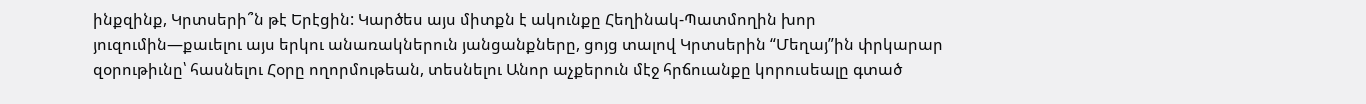ինքզինք, Կրտսերի՞ն թէ Երէցին: Կարծես այս միտքն է ակունքը Հեղինակ-Պատմողին խոր յուզումին—քաւելու այս երկու անառակներուն յանցանքները, ցոյց տալով Կրտսերին “Մեղայ”ին փրկարար զօրութիւնը՝ հասնելու Հօրը ողորմութեան, տեսնելու Անոր աչքերուն մէջ հրճուանքը կորուսեալը գտած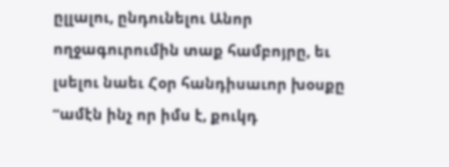ըլլալու, ընդունելու Անոր ողջագուրումին տաք համբոյրը, եւ լսելու նաեւ Հօր հանդիսաւոր խօսքը “ամէն ինչ որ իմս է, քուկդ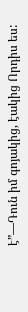է”—Դուն իմ գոյակից, էակից Որդիս ես: